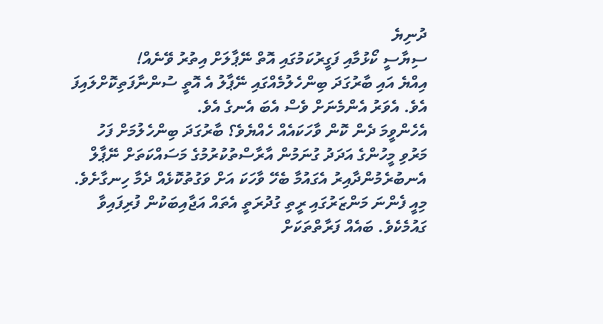ދުނިޔެ
ސިޔާސީ ކޯޅުމާއި ފަގީރުކަމުގައި އޮތް ނޭޕާލަށް އިތުރު ވޭނެއް!
އިއްޔެ އައި ބާރުގަދަ ބިންހެލުމެއްގައި ނޭޕާލު އެ އޮތީ ސުންނާފަތިކޮށްލައިފަ އެވެ. އެވަރު އެންމެނަށް ވެސް އެބަ އެނގެ އެވެ.
އެހެންވީމަ ދެން ކޮން ވާހަކައެއް ހެއްޔެވެ؟ ބާރުގަދަ ބިންހެލުމަށް ފަހު މަރުވި މީހުންގެ އަދަދު ގުނަމުން އާރާސްތުކުރުމުގެ މަސައްކަތަށް ނޭޕާލް އެނބުރެމުންދާއިރު އެގައުމާ ބެހޭ ވާހަކަ އަށް ވަގުތުކޮޅެއް ދެމާ ހިނގާށެވެ.
މިއީ ފެންނަ މަންޒަރުގައި ރީތި ގުދުރަތީ އެތައް އަޖާއިބަކުން ފުރިފައިވާ ގައުމެކެވެ. ބައެއް ފަރާތްތަކަށް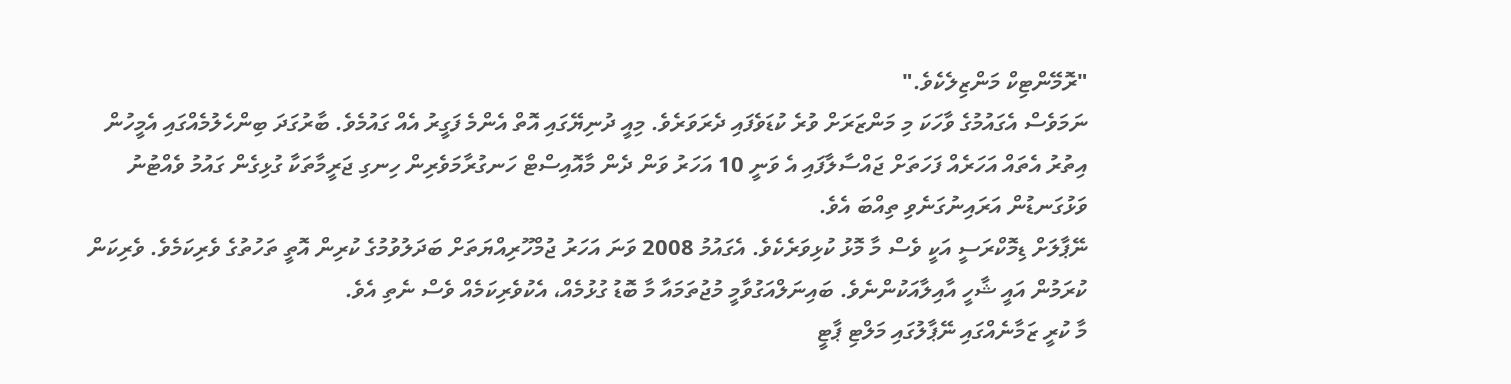"ރޮމޭންޓިކް މަންޒިލެކެވެ."
ނަމަވެސް އެގައުމުގެ ވާހަކަ މި މަންޒަރަށް ވުރެ ކުޑަވެފައި ދެރަވަރެވެ. މިއީ ދުނިޔޭގައި އޮތް އެންމެ ފަގީރު އެއް ގައުމެވެ. ބާރުގަދަ ބިންހެލުމެއްގައި އެމީހުން އިތުރު އެތައް އަހަރެއް ފަހަތަށް ޖައްސާލާފައި އެ ވަނީ 10 އަހަރު ވަން ދެން މާއޮއިސްޓް ހަނގުރާމަވެރިން ހިނގި ޖަރީމާތަކާ ގުޅިގެން ގައުމު ވެއްޓުނު ވަޅުގަނޑުން އަރައިނުގަނެވި ތިއްބަ އެވެ.
ނޭޕާލަށް ޑިމޮކްރަސީ އަކީ ވެސް މާ މޮޅު ކުޅިވަރެކެވެ. އެގައުމު 2008 ވަނަ އަހަރު ޖުމްހޫރިއްޔަތަށް ބަދަލުވުމުގެ ކުރިން އޮތީ ތަހުތުގެ ވެރިކަމެވެ. ވެރިކަން ކުރަމުން އައީ ޝާހީ އާއިލާއަކުންނެވެ. ބައިނަލްއަގުވާމީ މުޖުތަމައާ މާ ބޮޑު ގުޅުމެއް، އެކުވެރިކަމެއް ވެސް ނެތި އެވެ.
މާ ކުރީ ޒަމާނެއްގައި ނޭޕާލުގައި މަލްޓި ޕާޓީ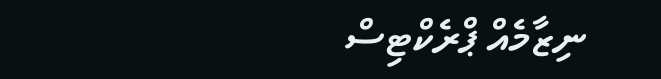ނިޒާމެއް ޕްރެކްޓިސް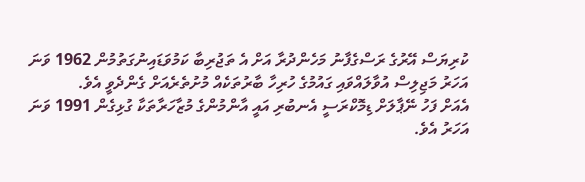ކުރިޔަސް އޭރުގެ ރަސްގެފާނު މަހެންދުރާ އަށް އެ ތަޖުރިބާ ކަމުވަޑައިނުގަތުމުން 1962 ވަނަ އަހަރު މަޖިލިސް އުވާލައްވައި ގައުމުގެ ހުރިހާ ބާރުތަކެއް މުށުތެރެއަށް ގެންދެވީ އެވެ.
އެއަށް ފަހު ނޭޕާލަށް ޑިމޮކްރަސީ އެނބުރި އައީ އާންމުންގެ މުޒާހަރާތަކާ ގުޅިގެން 1991 ވަނަ އަހަރު އެވެ.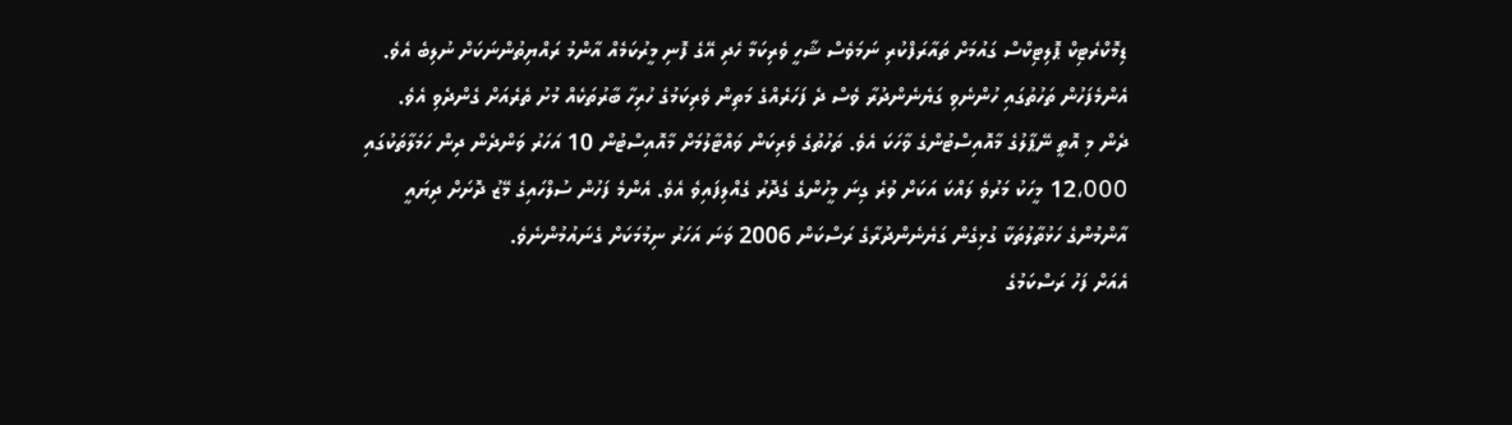ޑިމޮކްރެޓިކް ޕޮލިޓިކްސް ގައުމަށް ތައާރަފްކުރި ނަމަވެސް ޝާހީ ވެރިކަމާ ހެދި އޭގެ ފޮނި މީރުކަމެއް އާންމު ރައްޔިތުންނަކަށް ނުލިބެ އެވެ. އެންމެފަހުން ތަހުތުގައި ހުންނެވި ގަޔެނެންދުރާ ވެސް ދެ ފަހަރެއްގެ މަތިން ވެރިކަމުގެ ހުރިހާ ބާރުތަކެއް މުށު ތެރެއަށް ގެންދެވި އެވެ.
ދެން މި އޮތީ ނޭޕާލުގެ މާއޮއިސްޓުންގެ ވާހަކަ އެވެ. ތަހުތުގެ ވެރިކަން ވައްޓާލުމަށް މާއޮއިސްޓުން 10 އަހަރު ވަންދެން ދިން ހަމަލާތަކުގައި 12،000 މީހަކު މަރުވެ ލައްކަ އަކަށް ވުރެ ގިނަ މީހުންގެ ގެދޮރު ގެއްލިފައިވެ އެވެ. އެންމެ ފަހުން ސުލްހައިގެ މޭޒު ދޮށަށް ދިޔައީ އާންމުންގެ ހަޅުތާލުތަކާ ގުޅިގެން ގަޔެނެންދުރާގެ ރަސްކަން 2006 ވަނަ އަހަރު ނިމުމަކަށް ގެނައުމުންނެވެ.
އެއަށް ފަހު ރަސްކަމުގެ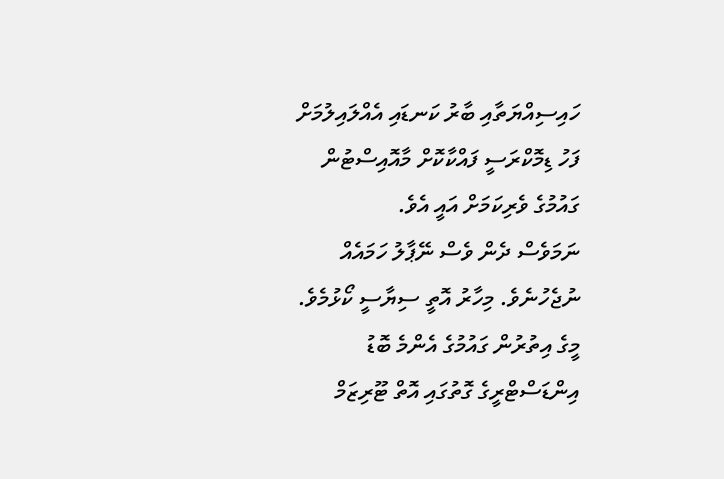ހައިސިއްޔަތާއި ބާރު ކަނޑައި އެއްލައިލުމަށް ފަހު ޑިމޮކްރަސީ ފައްކާކޮށް މާއޮއިސްޓުން ގައުމުގެ ވެރިކަމަށް އައީ އެވެ.
ނަމަވެސް ދެން ވެސް ނޭޕާލު ހަމައެއް ނުޖެހުނެވެ. މިހާރު އޮތީ ސިޔާސީ ކޯޅުމެވެ.
މީގެ އިތުރުން ގައުމުގެ އެންމެ ބޮޑު އިންޑަސްޓްރީގެ ގޮތުގައި އޮތް ޓޫރިޒަމް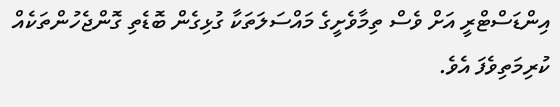އިންޑަސްޓްރީ އަށް ވެސް ތިމާވެށީގެ މައްސަލަތަކާ ގުޅިގެން ބޮޑެތި ގޮންޖެހުންތަކެއް ކުރިމަތިވެފަ އެވެ.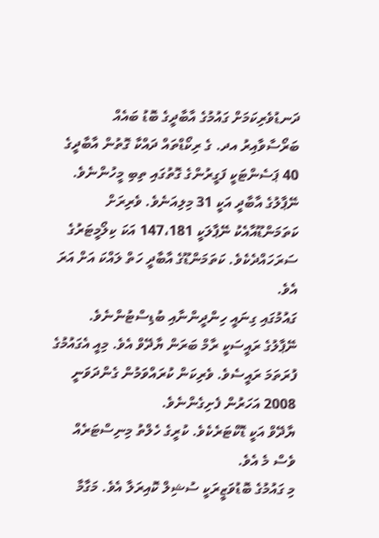ދަނޑުވެރިކަމަށް ގައުމުގެ އާބާދީގެ ބޮޑު ބައެއް ބަރޯސާވާއިރު އދ. ގެ ރިކޯޑްތައް ދައްކާ ގޮތުން އާބާދީގެ 40 ޕަސެންޓަކީ ފަގީރުންގެ ގޮތުގައި ތިބި މީހުންނެވެ.
ނޭޕާލުގެ އާބާދީ އަކީ 31 މިލިއަނެވެ. ވެރިރަށް ކަތަމަންޑޫއާއެކު ނޭޕާލަކީ 147،181 އަކަ ކިލޯމީޓަރުގެ ސަރަހައްދެކެވެ. ކަތަމަންޑޫގެ އާބާދީ ހަތް ލައްކަ އަށް އަރަ އެވެ.
ގައުމުގައި ގިނައީ ހިންދީންނާއި ބުޑިސްޓުންނެވެ.
ނޭޕާލުގެ ރައީސަކީ ރާމް ބަރަން ޔާދޭވް އެވެ. މިއީ އެގައުމުގެ ފުރަތަމަ ރައީސެވެ. ވެރިކަން ކުރައްވަމުން ގެންދަވަނީ 2008 އަހަރުން ފެށިގެންނެވެ.
ޔާދޭވް އަކީ ޑޮކްޓަރެކެވެ. ކުރީގެ ހެލްތު މިނިސްޓަރެއް ވެސް މެ އެވެ.
މި ގައުމުގެ ބޮޑުވަޒީރަކީ ސުޝިލް ކޮއިރަލާ އެވެ. މަގާމާ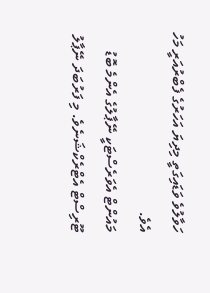ހަވާލުވެ ވަޑައިގަތީ މިދިޔަ އަހަރުގެ ފެބްރުއަރީ މަހު އެވެ.
މައުންޓް އެވަރެސްޓަކީ ނޭޕާލުގެ އެންމެ ބޮޑު ޓޫރިސްޓް އެޓްރެކްޝަނެވެ. މި ފަރުބަދަ ނޭޕާލު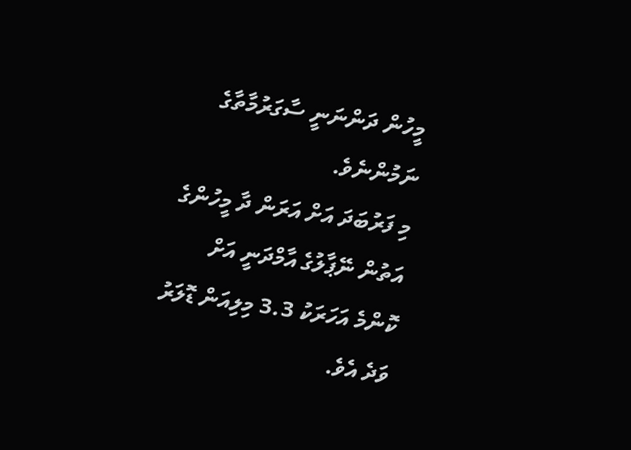މީހުން ދަންނަނީ ސާގަރުމާތާގެ ނަމުންނެވެ.
މި ފަރުބަދަ އަށް އަރަން ދާ މީހުންގެ އަތުން ނޭޕާލުގެ އާމްދަނީ އަށް ކޮންމެ އަހަރަކު 3.3 މިލިއަން ޑޮލަރު ވަދެ އެވެ.